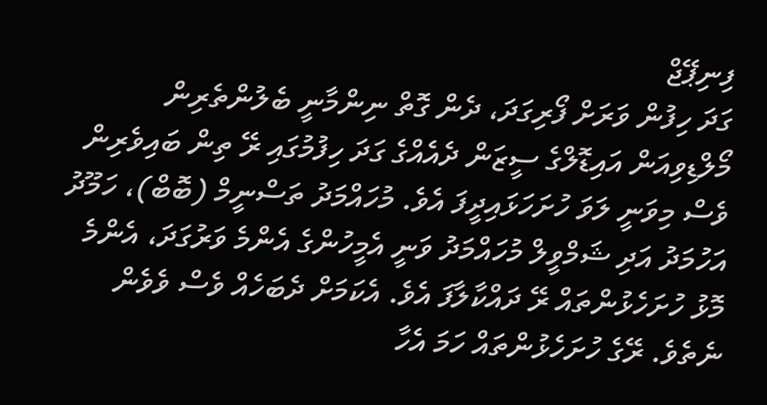ފިނިޕޭޖް
ގަދަ ހިފުން ވަރަށް ފޯރިގަދަ، ދެން ގޮތް ނިންމާނީ ބެލުންތެރިން
މޯލްޑިވިއަން އައިޑޮލްގެ ސީޒަން ދެއެއްގެ ގަދަ ހިފުމުގައި ރޭ ތިން ބައިވެރިން ވެސް މިވަނީ ލަވަ ހުށަހަޅައިދީފަ އެވެ. މުހައްމަދު ތަސްނީމް (ބޮބް)، ހަމޫދު އަހުމަދު އަދި ޝަމްވީލް މުހައްމަދު ވަނީ އެމީހުންގެ އެންމެ ވަރުގަދަ، އެންމެ މޮޅު ހުށަހެޅުންތައް ރޭ ދައްކާލާފަ އެވެ. އެކަމަށް ދެބަހެއް ވެސް ވެވެން ނެތެވެ. ރޭގެ ހުށަހެޅުންތައް ހަމަ އެހާ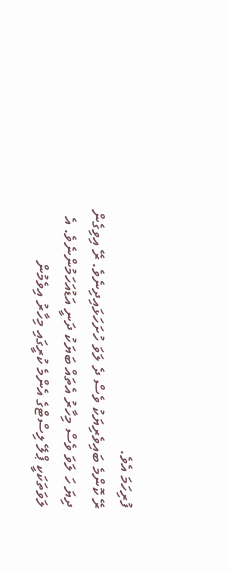ފުރިހަމަ އެވެ.
ރޭ ކޮންމެ ބައިވެރިޔަކު ވެސް ދެ ލަވަ ހުށަހަޅައިދިނެވެ. ރޭ އިވިގެން ދިޔަ ހަ ލަވަ ވެސް މިހާރު އެތައް ބަޔަކު ދަނީ އަޑުއަހަމުންނެވެ. އެ ލަވަތަކަކީ ޕްލޭ ލިސްޓްގެ އެންމެ ކުރީގައި މިހާރު އިވެމުން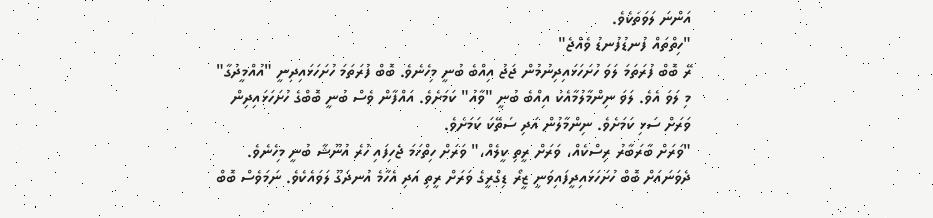އަންނަ ލަވަތަކެވެ.
"ހިތްތައް ފުނޑުފުނޑު ވެއްޖެ"
ރޭ ބޮބް ފުރަތަމަ ލަވަ ހުށަހަޅައިދިނުމުން ޖަޖު އިއްބެ ބުނީ މިހެނެވެ. ބޮބް ފުރަތަމަ ހުށަހަޅައިދިނީ "އުއްމީދުގާ" މި ލަވަ އެވެ. ލަވަ ނިންމާލުމާއެކު އިއްބެ ބުނީ "ވާއު" ކަމަށެވެ. އައްފާން ވެސް ބުނީ ބޮބްގެ ހުށަހަޅައިދިން ވަރަށް ސަޅި ކަމަށެވެ. ނިންމާލުން އަދި ސަތޭކަ ކަމަށެވެ.
"ވަރަށް ބާރަބާރު ރިސްކެއް، ވަރަށް ރީތި ކީލެއް،" ވަރަށް ހިތްހަމަ ޖެހިފައި ހުރެ އުނޫޝާ ބުނީ މިހެނެވެ.
ދެވަނައަށް ބޮބް ހުށަހަޅައިދީފައިވަނީ ޒީރޯ ޑިގްރީގެ ވަރަށް ރީތި އަދި އެހާމެ އުނދަގޫ ލަވައެކެވެ. ނަމަވެސް ބޮބް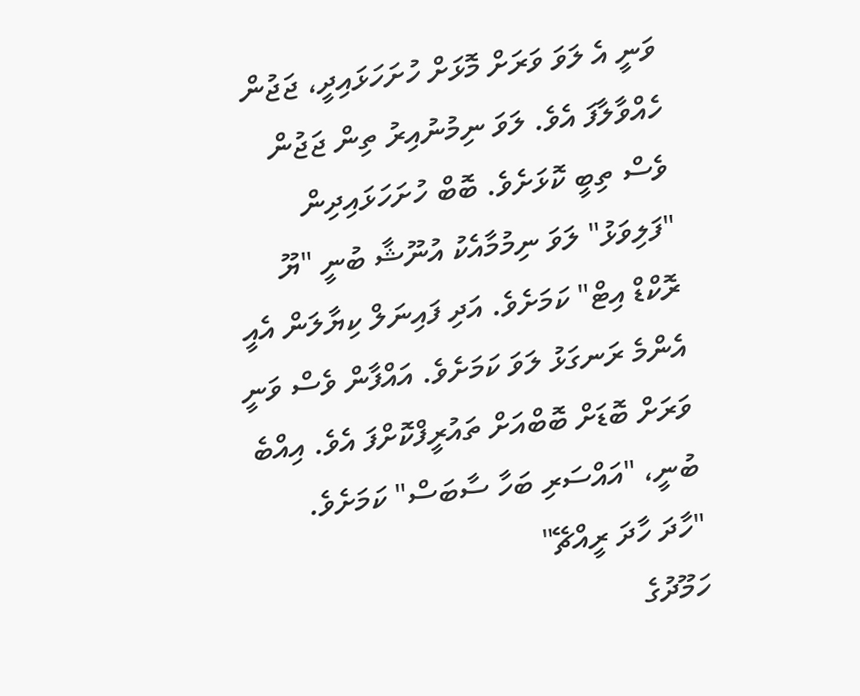ވަނީ އެ ލަވަ ވަރަށް މޮޅަށް ހުށަހަޅައިދީ، ޖަޖުން ހެއްވާލާފަ އެވެ. ލަވަ ނިމުނުއިރު ތިން ޖަޖުން ވެސް ތިބީ ކޮޅަށެވެ. ބޮބް ހުށަހަޅައިދިން "ފަލިވަޅު" ލަވަ ނިމުމާއެކު އުނޫޝާ ބުނީ "ޔޫ ރޮކްޑް އިޓް" ކަމަށެވެ. އަދި ފައިނަލް ކިޔާލަން އެއީ އެންމެ ރަނގަޅު ލަވަ ކަމަށެވެ. އައްފާން ވެސް ވަނީ ވަރަށް ބޮޑަށް ބޮބްއަށް ތައުރީފްކޮށްފަ އެވެ. އިއްބެ ބުނީ، "އައްސަރި ބަހާ ސާބަސް" ކަމަށެވެ.
"ހާދަ ހާދަ ރީއްޗޭ"
ހަމޫދުގެ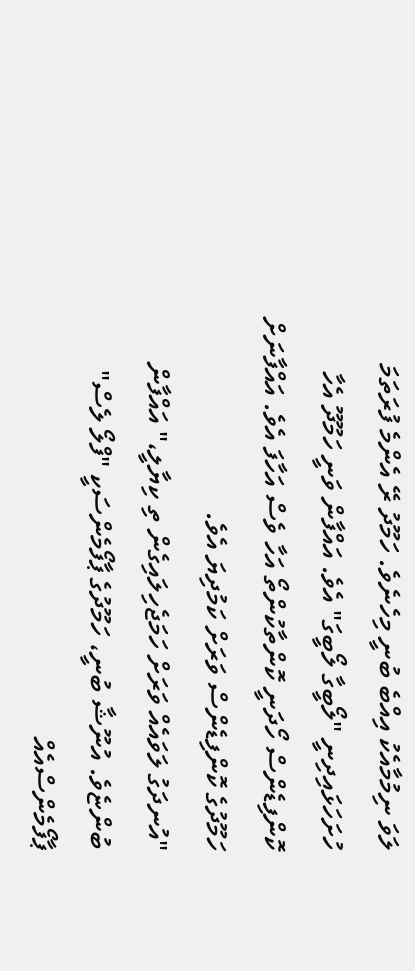ލަވަ ނިމުމާއެކު އިއްބެ ބުނީ މިހެނެވެ. ހަމޫދު ރޭ އެންމެ ފުރަތަމަ ހުށަހަޅައިދިނީ "ލޯބީގާ ލޯބީގަ" އެވެ. އައްފާން ވަނީ ހަމޫދޫ އެހާ ކޮންފިޑެންސް ހޯދަނީ ކޮންތާކުންތޯ އަހާ ވެސް އަހާފަ އެވެ. އައްފާނަށް ހަމޫދުގެ ކޮންފިޑެންސް ވަރަށް ކަމުދިޔަ އެވެ.
"އުނދަގު ލަވައެއް ވަރަށް ހަމަޖެހިލައިގެން ތި ކިޔާލީ،" އައްފާން ބުންޏެވެ. އުނޫޝާ ބުނީ، ހަމޫދުގެ ޕާފޯމެންސަކީ "ފްލޯ ލެސް" ޕާފޯމެންސްއެއް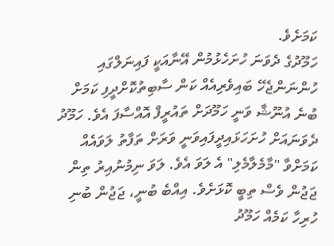ކަމަށެވެ.
ހަމޫދުގެ ދެވަނަ ހުށަހެޅުމުން އޭނާއަކީ ފައިނަލްގައި ހުންނަންޖެހޭ ބައިވެރިއެއް ކަން ސާބިތުކޮށްދީފި ކަމަށް ބުނެ އުނޫޝާ ވަނީ ހަމޫދަށް ތައުރީފް އޮއްސާފަ އެވެ. ހަމޫދު ދެވަނައަށް ހުށަހަޅައިދީފައިވަނީ ވަރަށް ތަފާތު ލަވައެއް ކަމަށްވާ "މާމެލާމެލި" އެ ލަވަ އެވެ. ލަވަ ނިމުނުއިރު ތިން ޖަޖުން ވެސް ތިބީ ކޮޅަށެވެ. އިއްބެ ބުނީ، ޖަޖުން ބުނި ހުރިހާ ކަމެއް ހަމޫދު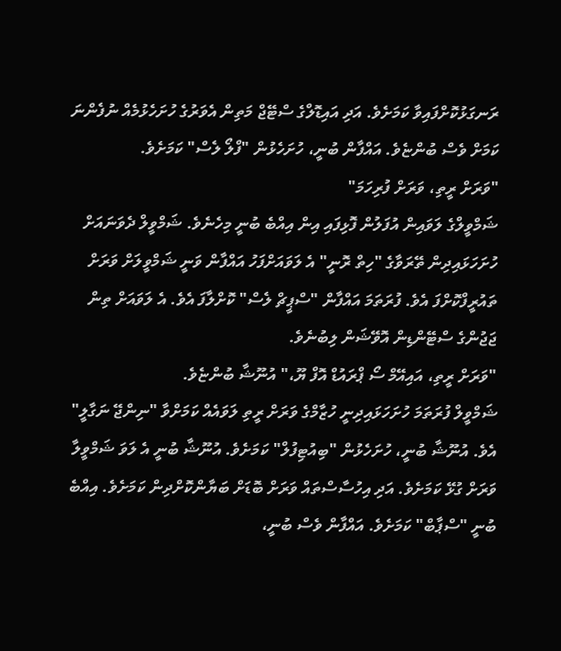ރަނގަޅުކޮށްފައިވާ ކަމަށެވެ. އަދި އައިޑޮލްގެ ސްޓޭޖް މަތިން އެވަރުގެ ހުށަހެޅުމެއް ނުފެންނަ ކަމަށް ވެސް ބުންޏެވެ. އައްފާން ބުނީ، ހުށަހެޅުން "ފްލޯ ލެސް" ކަމަށެވެ.
"ވަރަށް ރީތި، ވަރަށް ފުރިހަމަ"
ޝަމްވީލްގެ ލަވައިން އުފަލުން ފޮޅިފައި އިން އިއްބެ ބުނީ މިހެނެވެ. ޝަމްވީލް ދެވަނައަށް ހުށަހަޅައިދިން ތޭރަވާގެ "ހިތް ރޮނީ" އެ ލަވައަށްފަހު އައްފާން ވަނީ ޝަމްވީލަށް ވަރަށް ތައުރީފްކޮށްފަ އެވެ. ފުރަތަމަ އައްފާން "ސްޕީޗް ލެސް" ކޮށްލާފަ އެވެ. އެ ލަވައަށް ތިން ޖަޖުންގެ ސްޓޭންޑިން އޮވޭޝަން ލިބުނެވެ.
"ވަރަށް ރީތި، އައިއޭމް ސޯ ޕްރައުޑް އޮފް ޔޫ،" އުނޫޝާ ބުންޏެވެ.
ޝަމްވީލް ފުރަތަމަ ހުށަހަޅައިދިނީ ހުޒާމްގެ ވަރަށް ރީތި ލަވައެއް ކަމަށްވާ "ނިންޖޭ ނަގާލީ" އެވެ. އުނޫޝާ ބުނީ، ހުށަހެޅުން "ބިއުޓިފުލް" ކަމަށެވެ. އުނޫޝާ ބުނީ އެ ލަވަ ޝަމްވީލާ ވަރަށް ގުޅޭ ކަމަށެވެ. އަދި އިހުސާސްތައް ވަރަށް ބޮޑަށް ބަޔާންކޮށްދިން ކަމަށެވެ. އިއްބެ ބުނީ "ސްޕާބް" ކަމަށެވެ. އައްފާން ވެސް ބުނީ،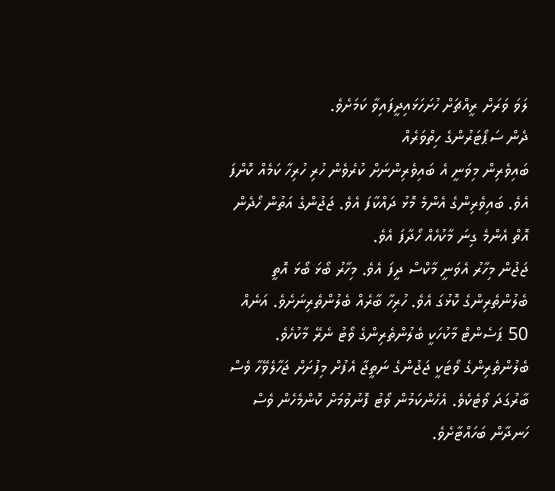ލަވަ ވަރަށް ރީއްޗަށް ހުށަހަޅައިދީފައިވާ ކަމަށެވެ.
ދެން ސަޕޯޓަރުންގެ ހިތްވަރެއް
ބައިވެރިން މިވަނީ އެ ބައިވެރިންނަށް ކުރެވެން ހުރި ހުރިހާ ކަމެއް ކޮށްފަ އެވެ. ބައިވެރިންގެ އެންމެ މޮޅު ދައްކާފަ އެވެ. ޖަޖުންގެ އަތުން ހޯދެން އޮތް އެންމެ ގިނަ މާކުހެއް ހޯދާފަ އެވެ.
ޖަޖުން މިހާރު އެވަނީ މާކްސް ދީފަ އެވެ. މިހާރު ބޯޅަ ބޯޅަ އޮތީ ބެލުންތެރިންގެ ކޮޅުގަ އެވެ. ހުރިހާ ބާރެއް ބެލުންތެރިނަށެވެ. އަނެއް 50 ޕަސެންޓް މާކުހަކީ ބެލުންތެރިންގެ ވޯޓު ނެރޭ މާކުހެވެ. ބެލުންތެރިންގެ ވޯޓަކީ ޖަޖުންގެ ނަތީޖާ އެފުށް މިފުށަށް ޖަހާލެވޭހާ ވެސް ބާރުގަދަ ވޯޓެކެވެ. އެހެންކަމުން ވޯޓު ފޮނުވުމަށް ކޮންމެހެން ވެސް ހަނދާން ބަހައްޓާށެވެ.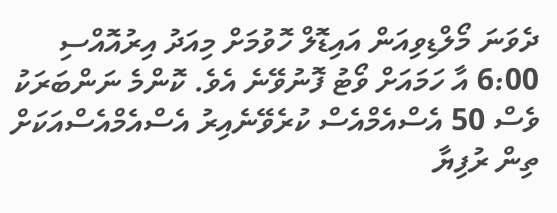ދެވަނަ މޯލްޑިވިއަން އައިޑޮލް ހޮވުމަށް މިއަދު އިރުއޮއްސި 6:00 އާ ހަމައަށް ވޯޓު ފޮނުވޭނެ އެވެ. ކޮންމެ ނަންބަރަކު ވެސް 50 އެސްއެމްއެސް ކުރެވޭނެއިރު އެސްއެމްއެސްއަކަށް ތިން ރުފިޔާ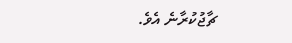ޗާޖުކުރާނެ އެވެ.